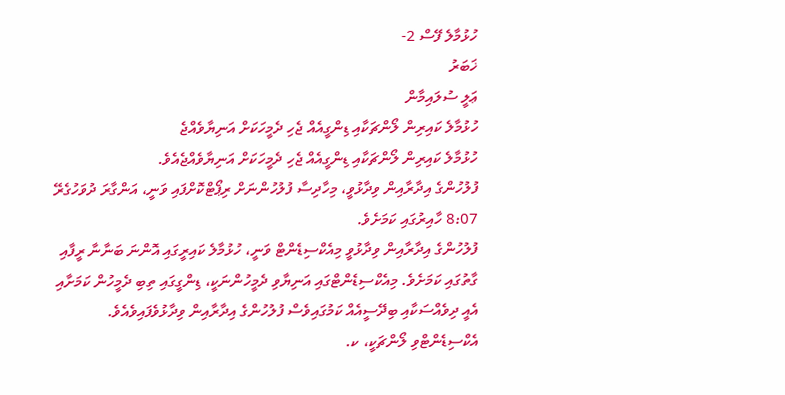ހުޅުމާލެ ފޭސް 2-
ޚަބަރު
ޢަލީ ސުލައިމާން
ހުޅުމާލެ ކައިރިން ލޯންޗަކާއި ޑިންގީއެއް ޖެހި ދެމީހަކަށް އަނިޔާވެއްޖެ
ހުޅުމާލެ ކައިރިން ލޯންޗަކާއި ޑިންގީއެއް ޖެހި ދެމީހަކަށް އަނިޔާވެއްޖެއެވެ.
ފުލުހުންގެ އިދާރާއިން ވިދާޅުވީ، މިހާދިސާ ފުލުހުންނަށް ރިޕޯޓްކޮށްފައި ވަނީ، އަންގާރަ ދުވަހުގެރޭ 8:07 ހާއިރުގައި ކަމަށެވެ.
ފުލުހުންގެ އިދާރާއިން ވިދާޅުވީ މިއެކްސިޑެންޓް ވަނީ، ހުޅުމާލެ ކައިރީގައި އޮންނަ ބަނާނާ ރީފާއި ގާތުގައި ކަމަށެވެ. މިއެކްސިޑެންޓްގައި އަނިޔާވި ދެމީހުންނަކީ، ޑިންގީގައި ތިބި ދެމީހުން ކަމަށާއި އެއީ ދިވެއްސަކާއި ބިދޭސީއެއް ކަމުގައިވެސް ފުލުހުންގެ އިދާރާއިން ވިދާޅުވެފައިވެއެވެ.
އެކްސިޑެންޓްވި ލޯންޗަކީ، ކ.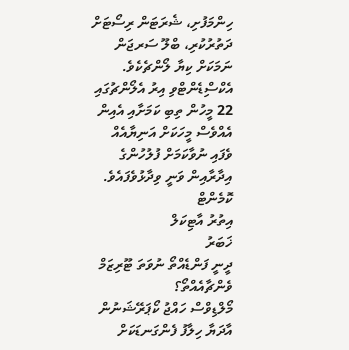ހިންމަފުށި، ޝެރަޓަން ރިސޯޓަށް ދަތުރުކުރި، ބްލޫ ސަރޖަން ނަމަކަށް ކިޔާ ލޯންޗެކެވެ. އެކްސްިޑެންޓްވި އިރު އެލޯންޗުގައި 22 މީހުން ތިބި ކަމަށާއި އެއިން އެއްވެސް މީހަކަށް އަނިޔާއެއް ވެފައި ނުވާކަމަށް ފުލުހުންގެ އިދާރާއިން ވަނީ ވިދާޅުވެފައެވެ.
ކޮމެންޓް
އިތުރު އާޓިކަލް
ޚަބަރު
ދީނީ ފަންޑެއްތޯ ނުވަތަ ޓޫރިޒަމް ވެންޗާއެއްތޯ؟
މޯލްޑިވްސް ހައްޖު ކޯޕަރޭޝަނުން އާދަޔާ ހިލާފު ފެންގަނޑަކަށް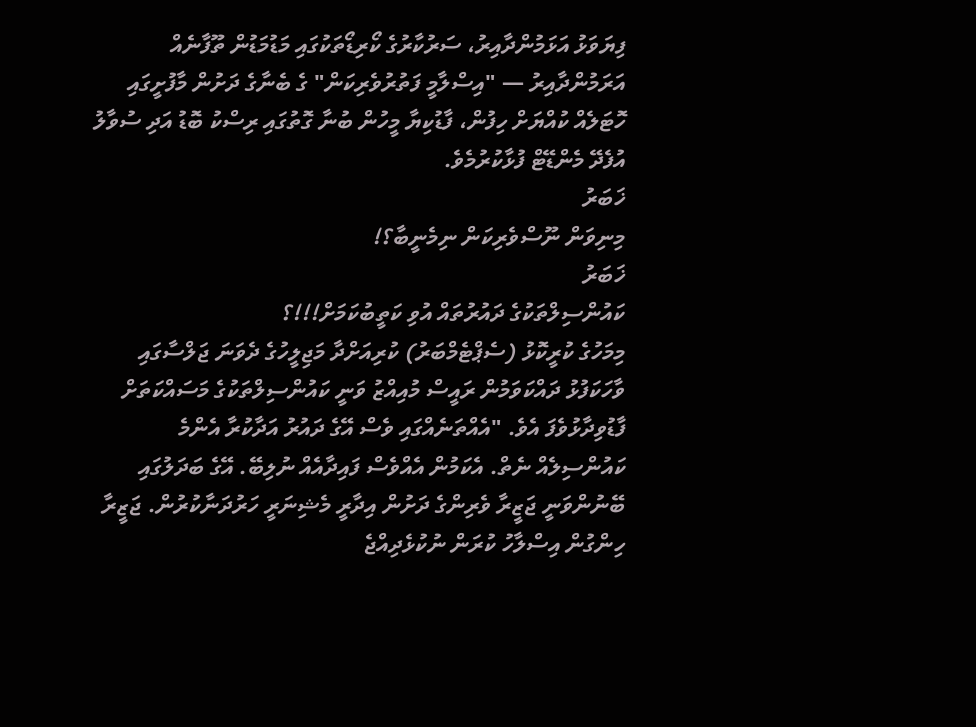ފިޔަވަޅު އަޅަމުންދާއިރު، ސަރުކާރުގެ ކޯރިޑޯތަކުގައި މަޑުމަޑުން ތޫފާނެއް އަރަމުންދާއިރު — "އިސްލާމީ ފަތުރުވެރިކަން" ގެ ބެނާގެ ދަށުން މާފުށީގައި ހޮޓަލެއް ކުއްޔަށް ހިފުން، ފާޑުކިޔާ މީހުން ބުނާ ގޮތުގައި ރިސްކު ބޮޑު އަދި ސުވާލު އުފެދޭ މެންޑޭޓް ފުޅާކުރުމެވެ.
ޚަބަރު
މިނިވަން ނޫސްވެރިކަން ނިމެނީބާ؟!
ޚަބަރު
ކައުންސިލްތަކުގެ ދައުރުތައް އުވި ކަތީބުކަމަށް!!!؟
މިމަހުގެ ކުރީކޮޅު (ސެޕްޓެމްބަރު) ކުރިއަށްދާ މަޖިލީހުގެ ދެވަނަ ޖަލްސާގައި ވާހަކަފުޅު ދައްކަވަމުން ރައީސް މުއިއްޒު ވަނީ ކައުންސިލްތަކުގެ މަސައްކަތަށް ފާޑުވިދާޅުވެފަ އެވެ. "އެއްތަނެއްގައި ވެސް އޭގެ ދައުރު އަދާކުރާ އެންމެ ކައުންސިލެއް ނެތް. އެކަމުން އެއްވެސް ފައިދާއެއް ނުލިބޭ. އޭގެ ބަދަލުގައި ބޭނުންވަނީ ޖަޒީރާ ވެރިންގެ ދަށުން އިދާރީ މެޝިނަރީ ހަރުދަނާކުރުން. ޖަޒީރާ ހިންގުން އިސްލާހު ކުރަން ނުކުޅެދިއްޖެ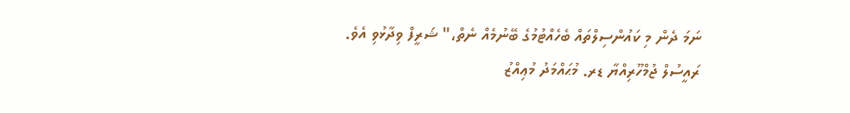ނަމަ ދެން މި ކައުންސިލްތައް ބެހެއްޓުމުގެ ބޭނުމެއް ނެތް،" ޝަރީފް ވިދާޅުވި އެވެ.
ރައީސުލް ޖުމްހޫރިއްޔާ ޑރ. މުޙައްމަދު މުޢިއްޒު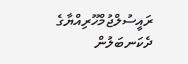ރައީސުލްޖުމްހޫރިއްޔާގެ ދެކަނބަލުން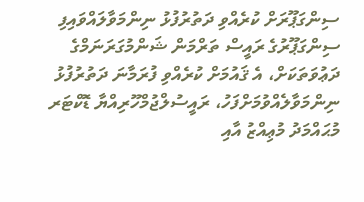ސިންގަޕޫރަށް ކުރެއްވި ދަތުރުފުޅު ނިންމަވާލައްވައިފި
ސިންގަޕޫރުގެ ރައީސް ތަރްމަން ޝަންމުގަރަނަމްގެ ދަޢުވަތަކަށް، އެ ޤައުމަށް ކުރެއްވި ފުރަމާނަ ދަތުރުފުޅު ނިންމަވާލެއްވުމަށްފަހު، ރައީސުލްޖުމްހޫރިއްޔާ ޑޮކްޓަރ މުޙައްމަދު މުޢިއްޒު އާއި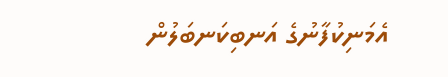އެމަނިކުފާނުގެ އަނބިކަނބަލުން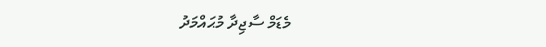މެޑަމް ސާޖިދާ މުޙައްމަދު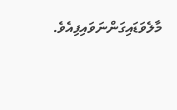މާލެވަޑައިގަންނަވައިފިއެވެ.